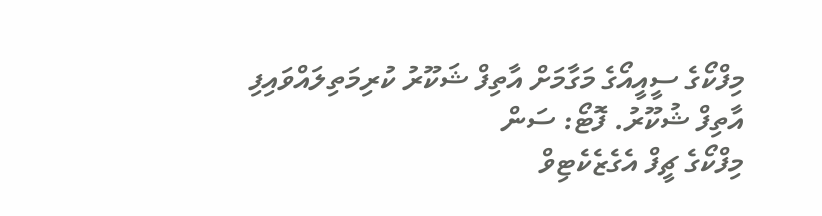މިފްކޯގެ ސީއީއޯގެ މަގާމަށް އާތިފް ޝަކޫރު ކުރިމަތިލައްވައިފި
އާތިފް ޝުކޫރު. ފޮޓޯ: ސަން
މިފްކޯގެ ޗީފް އެގެޒެކެޓިވް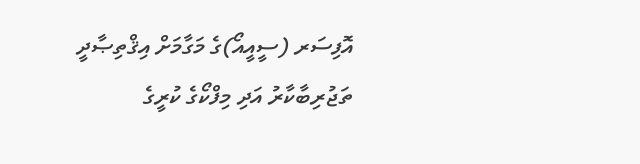އޮފިސަރ (ސީއީއޯ)ގެ މަގާމަށް އިޤްތިޞާދީ ތަޖުރިބާކާރު އަދި މިފްކޯގެ ކުރީގެ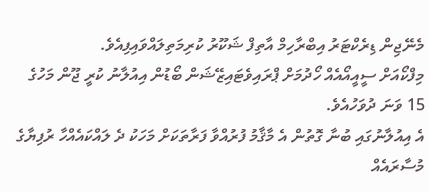މެނޭޖިން ޑިރެކްޓަރު އިބްރާހިމް އާތިފް ޝަކޫރު ކުރިމަތިލައްވައިފިއެވެ.
މިފްކޯއަށް ސީއީއޯއެއް ހޯދުމަށް ޕްރައިވެޓައިޒޭޝަން ބޯޑުން އިއުލާނު ކުރީ ޖޫން މަހުގެ 15 ވަނަ ދުވަހުއެވެ.
އެ އިއުލާނުގައި ބުނާ ގޮތުން އެ މާޤާމު ފުރުއްވާ ފަރާތަކަށް މަހަކު ދެ ލައްކައެއްހާ ރުފިޔާގެ މުސާރައެއް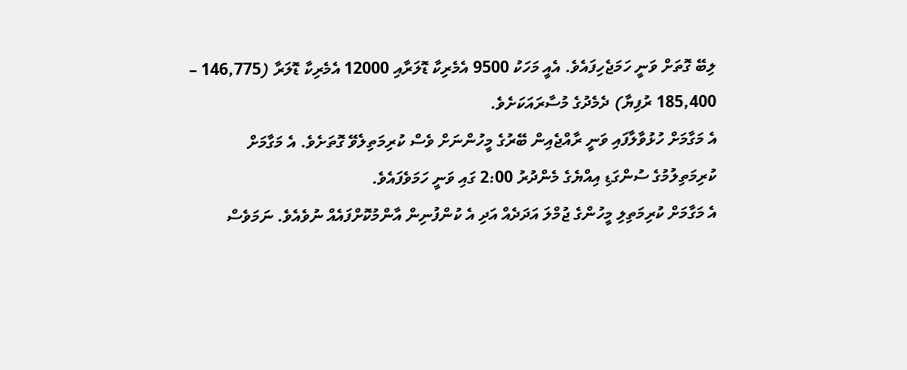ލިބޭ ގޮތަށް ވަނީ ހަމަޖެހިފައެވެ. އެއީ މަހަކު 9500 އެމެރިކާ ޑޮލަރާއި 12000 އެމެރިކާ ޑޮލަރާ (146,775 – 185,400 ރުފިޔާ) ދެމެދުގެ މުސާރައަކަށެވެ.
އެ މަގާމަށް ހުޅުވާލާފައި ވަނީ ރާއްޖެއިން ބޭރުގެ މީހުންނަށް ވެސް ކުރިމަތިލެވޭ ގޮތަށެވެ. އެ މަގާމަށް ކުރިމަތިލުމުގެ ސުންގަޑި އިއްޔެގެ މެންދުރު 2:00 ގައި ވަނީ ހަމަވެފައެވެ.
އެ މަގާމަށް ކުރިމަތިލި މީހުންގެ ޖުމްލަ އަދަދެއް އަދި އެ ކުންފުނިން އާންމުކޮށްފައެއް ނުވެއެވެ. ނަމަވެސް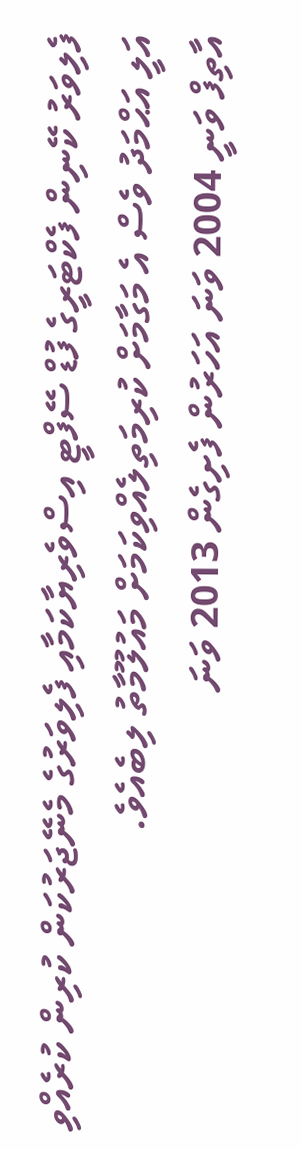ފެލިވަރު ކޭނިން ފެކްޓަރީގެ ފުޑް ސޭފްޓީ އިސްވެރިޔާކަމާއި ފެލިވަރުގެ މެނޭޖަރުކަން ކުރިން ކުރެއްވި އަލީ އަޙްމަދު ވެސް އެ މަގާމަށް ކުރިމަތިލެއްވިކަމަށް މައުލޫމާތު ލިބެއެވެ.
އާތިފް ވަނީ 2004 ވަނަ އަހަރުން ފެށިގެން 2013 ވަނަ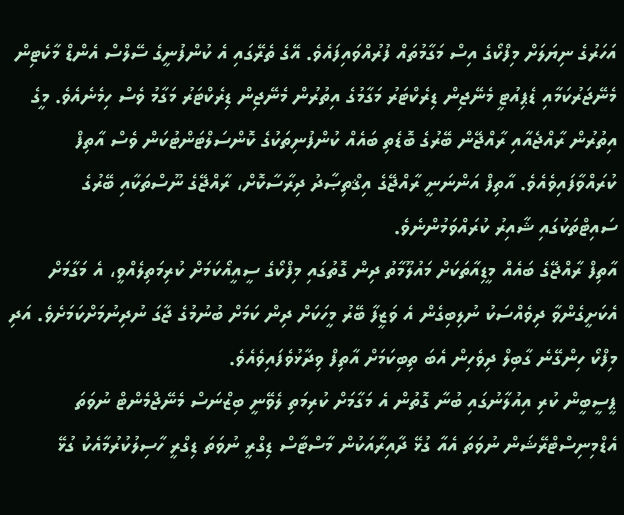އަހަރުގެ ނިޔަލަށް މިފްކޯގެ އިސް މަގާމުތައް ފުރުއްވައިފައެވެ. އޭގެ ތެރޭގައި އެ ކުންފުނީގެ ސޭލްސް އެންޑް މާކެޓިން މެނޭޖަރުކަމާއި ޑެޕިއުޓީ މެނޭޖިން ޑިރެކްޓަރު މަގާމުގެ އިތުރުން މެނޭޖިން ޑިރެކްޓަރު މަގާމު ވެސް ހިމެނެއެވެ. މީގެ އިތުރުން ރާއްޖެއާއި ރާއްޖޭން ބޭރުގެ ބޮޑެތި ބައެއް ކުންފުނިތަކުގެ ކޮންސަލްޓަންޓުކަން ވެސް އާތިފް ކުރައްވާފައިވެއެވެ. އާތިފް އަންނަނީ ރާއްޖޭގެ އިޤްތިޞާދު ދިރާސާކޮށް، ރާއްޖޭގެ ނޫސްތަކާއި ބޭރުގެ ސައިޓްތަކުގައި ޝާއިރު ކުރައްވަމުންނެވެ.
އާތިފް ރާއްޖޭގެ ބައެއް މީޑިއާތަކަށް މައުލޫމާތު ދިން ގޮތުގައި މިފްކޯގެ ސީއީއޯކަމަށް ކުރިމަތިލެއްވީ، އެ މަގާމަށް އެކަށީގެންވާ ދިވެއްސަކު ނުލިބިގެން އެ ވަޒީފާ ބޭރު މީހަކަށް ދިން ކަމަށް ބުނުމުގެ ޖާގަ ނުދިނުމަށްކަމަށެވެ. އަދި މިފްކޯ ހިންގޭނެ ގާބިލް ދިވެހިން އެބަ ތިބިކަމަށް އާތިފް ވިދާޅުވެފައިވެއެވެ.
ޕީސީބީން ކުރި އިއުލާނުގައި ބުނާ ގޮތުން އެ މަގާމަށް ކުރިމަތި ލެވޭނީ ބިޒްނަސް މެނޭޖްމެންޓް ނުވަތަ އެޑްމިނިސްޓްރޭޝަން ނުވަތަ އެއާ ގުޅޭ ދާއިރާއަކުން މާސްޓާސް ޑިގްރީ ނުވަތަ ޑިގްރީ ހާސިލުކުރުމާއެކު ގުޅޭ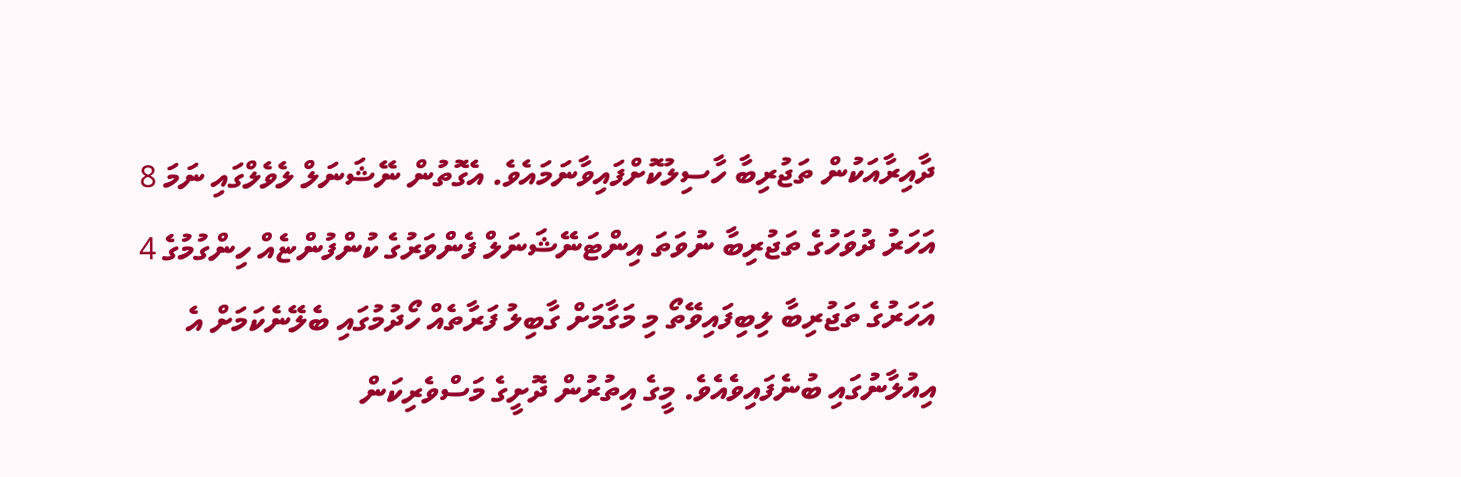ދާއިރާއަކުން ތަޖުރިބާ ހާސިލުކޮށްފައިވާނަމައެވެ. އެގޮތުން ނޭޝަނަލް ލެވެލްގައި ނަމަ 8 އަހަރު ދުވަހުގެ ތަޖުރިބާ ނުވަތަ އިންޓަނޭޝަނަލް ފެންވަރުގެ ކުންފުންޏެއް ހިންގުމުގެ 4 އަހަރުގެ ތަޖުރިބާ ލިބިފައިވޭތޯ މި މަގާމަށް ގާބިލު ފަރާތެއް ހޯދުމުގައި ބެލޭނެކަމަށް އެ އިއުލާނުގައި ބުނެފައިވެއެވެ. މީގެ އިތުރުން ދޮށީގެ މަސްވެރިކަން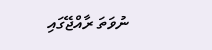ނުވަތަ ރާއްޖޭގައި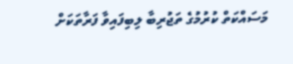މަސައްކަތް ކުރުމުގެ ތަޖުރިބާ ލިބިފައިވާ ފަރާތަކަށް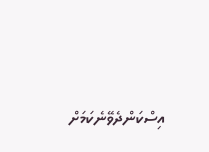އިސްކަންދެވޭނެކަމަށް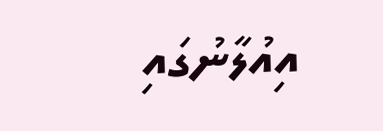އިއުލާނުގައި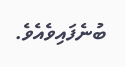ބުނެފައިވެއެވެ.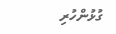ގުޅުންހުރި